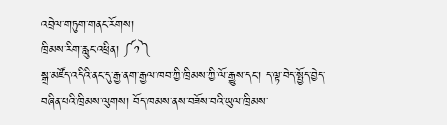འབྲེལ་གཏུག་གནང་རོགས།
ཁྲིམས་རིག་རླུང་འཕྲིན། ༼༡༽
སྒྲ་མཛོད་འདིའི་ནང་དུ་རྒྱ་ནག་རྒྱལ་ཁབ་ཀྱི་ཁྲིམས་ཀྱི་ལོ་རྒྱུས་དང་། ད་ལྟ་བེད་སྤྱོད་བྱེད་བཞིན་པའི་ཁྲིམས་ལུགས། བོད་ཁམས་ནས་བཟོས་བའི་ཡུལ་ཁྲིམས་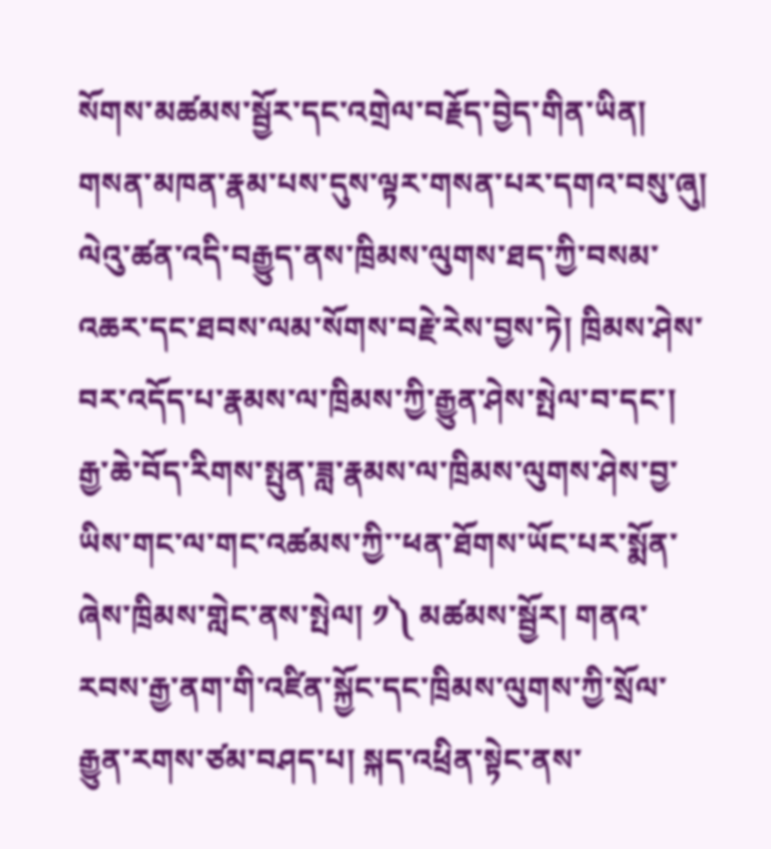སོགས་མཚམས་སྦྱོར་དང་འགྲེལ་བརྗོད་བྱེད་གིན་ཡིན། གསན་མཁན་རྣམ་པས་དུས་ལྟར་གསན་པར་དགའ་བསུ་ཞུ། ལེའུ་ཚན་འདི་བརྒྱུད་ནས་ཁྲིམས་ལུགས་ཐད་ཀྱི་བསམ་འཆར་དང་ཐབས་ལམ་སོགས་བརྗེ་རེས་བྱས་ཏེ། ཁྲིམས་ཤེས་བར་འདོད་པ་རྣམས་ལ་ཁྲིམས་ཀྱི་རྒྱུན་ཤེས་སྤེལ་བ་དང་། རྒྱ་ཆེ་བོད་རིགས་སྤུན་ཟླ་རྣམས་ལ་ཁྲིམས་ལུགས་ཤེས་བྱ་ཡིས་གང་ལ་གང་འཚམས་ཀྱི་་ཕན་ཐོགས་ཡོང་པར་སྨོན་ཞེས་ཁྲིམས་གླེང་ནས་སྤེལ། ༡༽ མཚམས་སྦྱོར། གནའ་རབས་རྒྱ་ནག་གི་འཛིན་སྐྱོང་དང་ཁྲིམས་ལུགས་ཀྱི་སྲོལ་རྒྱུན་རགས་ཙམ་བཤད་པ། སྐད་འཕྲིན་སྟེང་ནས་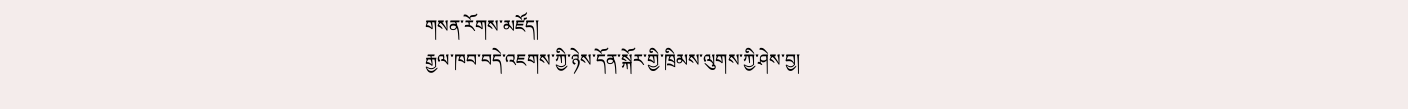གསན་རོགས་མཛོད།
རྒྱལ་ཁབ་བདེ་འཇགས་ཀྱི་ཉེས་དོན་སྐོར་གྱི་ཁྲིམས་ལུགས་ཀྱི་ཤེས་བྱ།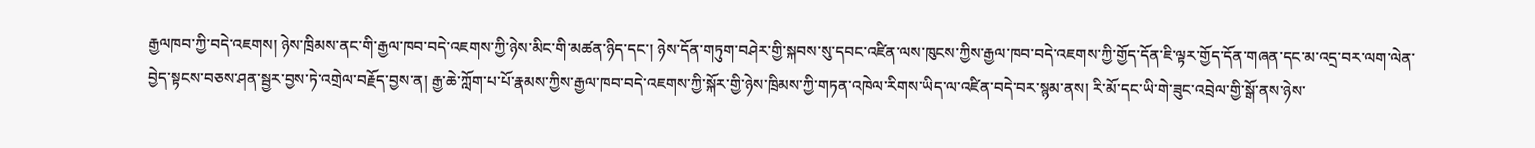རྒྱལཁབ་ཀྱི་བདེ་འཇགས། ཉེས་ཁྲིམས་ནང་གི་རྒྱལ་ཁབ་བདེ་འཇགས་ཀྱི་ཉེས་མིང་གི་མཚན་ཉིད་དང་། ཉེས་དོན་གཏུག་བཤེར་གྱི་སྐབས་སུ་དབང་འཛིན་ལས་ཁུངས་ཀྱིས་རྒྱལ་ཁབ་བདེ་འཇགས་ཀྱི་གྱོད་དོན་ཇི་ལྟར་གྱོད་དོན་གཞན་དང་མ་འདྲ་བར་ལག་ལེན་བྱེད་སྟངས་བཅས་ཤན་སྦྱར་བྱས་ཏེ་འགྲེལ་བརྗོད་བྱས་ན། རྒྱ་ཆེ་ཀློག་པ་པོ་རྣམས་ཀྱིས་རྒྱལ་ཁབ་བདེ་འཇགས་ཀྱི་སྐོར་གྱི་ཉེས་ཁྲིམས་ཀྱི་གཏན་འཁེལ་རིགས་ཡིད་ལ་འཛིན་བདེ་བར་སྙམ་ནས། རི་མོ་དང་ཡི་གེ་ཟུང་འབྲེལ་གྱི་སྒོ་ནས་ཉེས་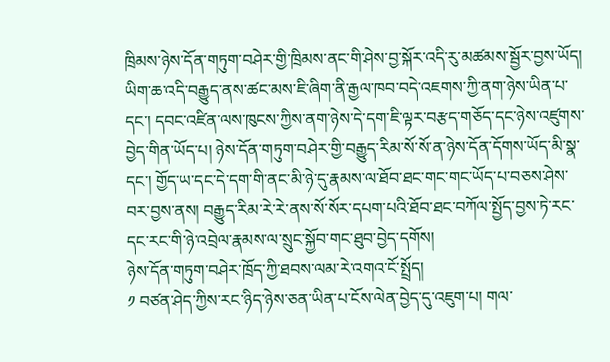ཁྲིམས་ཉེས་དོན་གཏུག་བཤེར་གྱི་ཁྲིམས་ནང་གི་ཤེས་བྱ་སྐོར་འདི་རུ་མཚམས་སྦྱོར་བྱས་ཡོད། ཡིག་ཆ་འདི་བརྒྱུད་ནས་ཚང་མས་ཇི་ཞིག་ནི་རྒྱལ་ཁབ་བདེ་འཇགས་ཀྱི་ནག་ཉེས་ཡིན་པ་དང་། དབང་འཛིན་ལས་ཁུངས་ཀྱིས་ནག་ཉེས་དེ་དག་ཇི་ལྟར་བརྩད་གཅོད་དང་ཉེས་འཛུགས་བྱེད་གིན་ཡོད་པ། ཉེས་དོན་གཏུག་བཤེར་གྱི་བརྒྱུད་རིམ་སོ་སོ་ན་ཉེས་དོན་དོགས་ཡོད་མི་སྣ་དང་། གྱོད་ཡ་དང་དེ་དག་གི་ནང་མི་ཉེ་དུ་རྣམས་ལ་ཐོབ་ཐང་གང་གང་ཡོད་པ་བཅས་ཤེས་བར་བྱས་ནས། བརྒྱུད་རིམ་རེ་རེ་ནས་སོ་སོར་དཔག་པའི་ཐོབ་ཐང་བཀོལ་སྤྱོད་བྱས་ཏེ་རང་དང་རང་གི་ཉེ་འབྲེལ་རྣམས་ལ་སྲུང་སྐྱོབ་གང་ཐུབ་བྱེད་དགོས།
ཉེས་དོན་གཏུག་བཤེར་ཁྲོད་ཀྱི་ཐབས་ལམ་རེ་འགའ་ངོ་སྤྲོད།
༡ བཙན་ཤེད་ཀྱིས་རང་ཉིད་ཉེས་ཅན་ཡིན་པ་ངོས་ལེན་བྱེད་དུ་འཇུག་པ། གལ་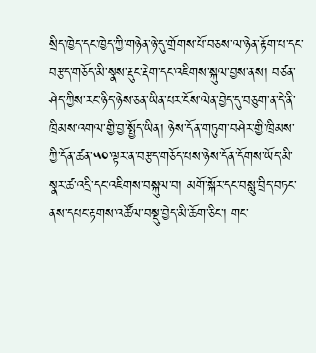སྲིད་ཁྱེད་དང་ཁྱེད་ཀྱི་གཉེན་ཉེ་དུ་གྲོགས་པོ་བཅས་ལ་ཉེན་རྟོག་པ་དང་བརྩད་གཅོད་མི་སྣས་རྡུང་རྡེག་དང་འཇིགས་སྐུལ་བྱས་ནས། བཙན་ཤེད་ཀྱིས་རང་ཉིད་ཉེས་ཅན་ཡིན་པར་ངོས་ལེན་བྱེད་དུ་བཅུག་ན་དེ་ནི་ཁྲིམས་འགལ་གྱི་བྱ་སྤྱོད་ཡིན། ཉེས་དོན་གཏུག་བཤེར་གྱི་ཁྲིམས་ཀྱི་དོན་ཚན་༥༠་ལྟར་ན་བརྩད་གཅོད་པས་ཉེས་དོན་དོགས་ཡོད་མི་སྣར་ཚ་འདྲི་དང་འཇིགས་བསྐུལ་བ། མགོ་སྐོར་དང་བསླུ་བྲིད་བཏང་ནས་དཔང་རྟགས་འཚོལ་བསྡུ་བྱེད་མི་ཆོག་ཅིང་། གང་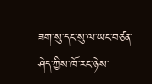ཟག་སུ་དང་སུ་ལ་ཡང་བཙན་ཤེད་ཀྱིས་ཁོ་རང་ཉེས་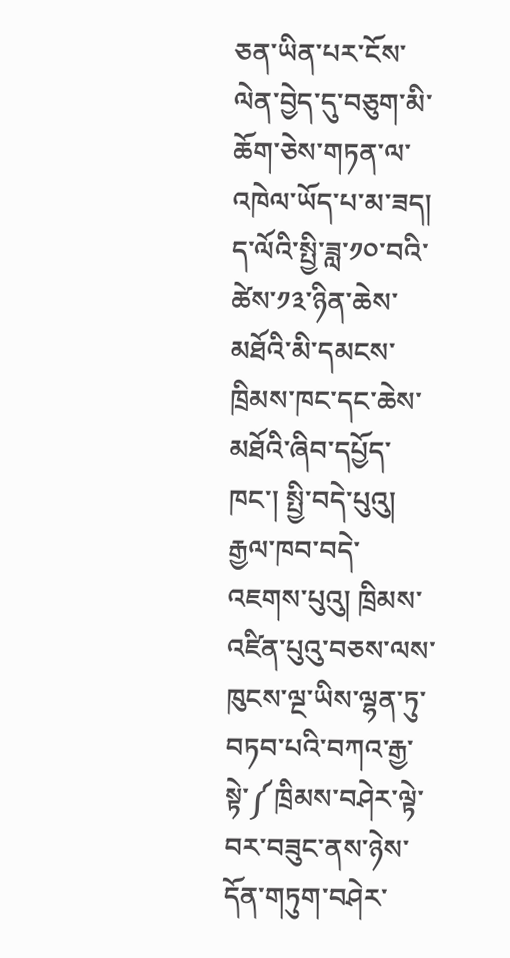ཅན་ཡིན་པར་ངོས་ལེན་བྱེད་དུ་བཅུག་མི་ཆོག་ཅེས་གཏན་ལ་འཁེལ་ཡོད་པ་མ་ཟད། ད་ལོའི་སྤྱི་ཟླ་༡༠་བའི་ཚེས་༡༣་ཉིན་ཆེས་མཐོའི་མི་དམངས་ཁྲིམས་ཁང་དང་ཆེས་མཐོའི་ཞིབ་དཔྱོད་ཁང་། སྤྱི་བདེ་པུའུ། རྒྱལ་ཁབ་བདེ་འཇགས་པུའུ། ཁྲིམས་འཛིན་པུའུ་བཅས་ལས་ཁུངས་ལྔ་ཡིས་ལྷན་ཏུ་བཏབ་པའི་བཀའ་རྒྱ་སྟེ་༼ཁྲིམས་བཤེར་ལྟེ་བར་བཟུང་ནས་ཉེས་དོན་གཏུག་བཤེར་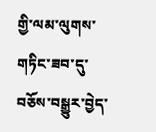གྱི་ལམ་ལུགས་གཏིང་ཟབ་དུ་བཅོས་བསྒྱུར་བྱེད་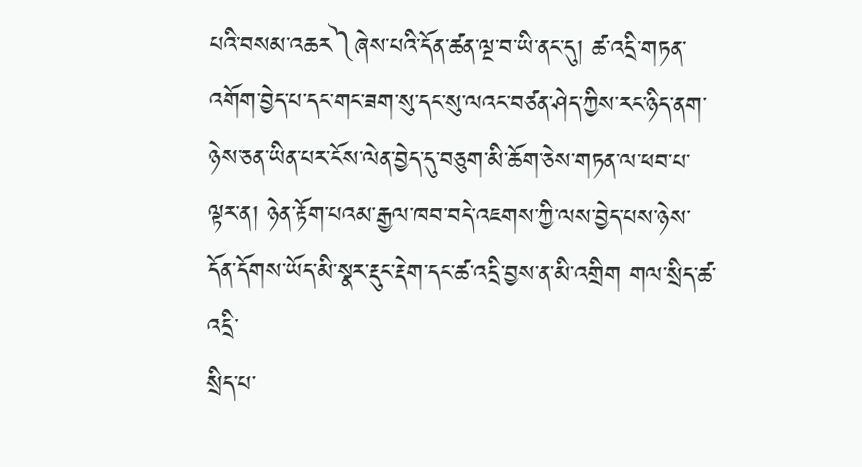པའི་བསམ་འཆར༽ཞེས་པའི་དོན་ཚན་ལྔ་བ་ཡི་ནང་དུ། ཚ་འདྲི་གཏན་འགོག་བྱེད་པ་དང་གང་ཟག་སུ་དང་སུ་ལའང་བཙན་ཤེད་ཀྱིས་རང་ཉིད་ནག་ཉེས་ཅན་ཡིན་པར་ངོས་ལེན་བྱེད་དུ་བཅུག་མི་ཆོག་ཅེས་གཏན་ལ་ཕབ་པ་ལྟར་ན། ཉེན་རྟོག་པའམ་རྒྱལ་ཁབ་བདེ་འཇགས་ཀྱི་ལས་བྱེད་པས་ཉེས་དོན་དོགས་ཡོད་མི་སྣར་རྡུང་རྡེག་དང་ཚ་འདྲི་བྱས་ན་མི་འགྲིག གལ་སྲིད་ཚ་འདྲི་
སྲིད་པ་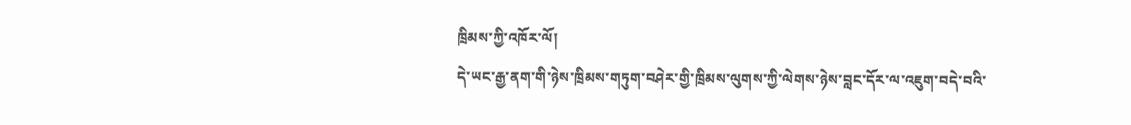ཁྲིམས་ཀྱི་འཁོར་ལོ།
དེ་ཡང་རྒྱ་ནག་གི་ཉེས་ཁྲིམས་གཏུག་བཤེར་གྱི་ཁྲིམས་ལུགས་ཀྱི་ལེགས་ཉེས་བླང་དོར་ལ་འཇུག་བདེ་བའི་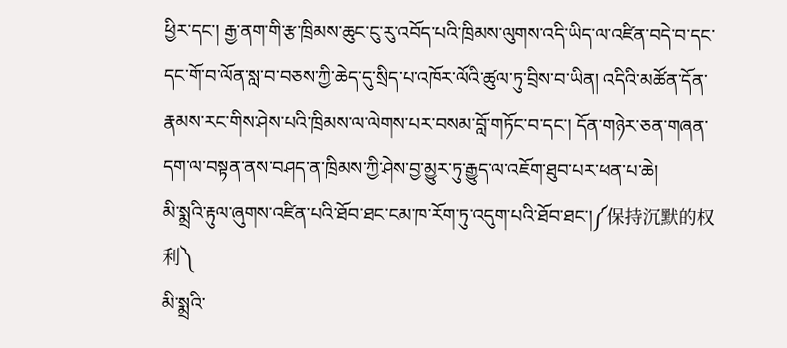ཕྱིར་དང་། རྒྱ་ནག་གི་རྩ་ཁྲིམས་ཆུང་ངུ་རུ་འབོད་པའི་ཁྲིམས་ལུགས་འདི་ཡིད་ལ་འཛིན་བདེ་བ་དང་དང་གོ་བ་ལོན་སླ་བ་བཅས་ཀྱི་ཆེད་དུ་སྲིད་པ་འཁོར་ལོའི་ཚུལ་ཏུ་བྲིས་བ་ཡིན། འདིའི་མཚོན་དོན་རྣམས་རང་གིས་ཤེས་པའི་ཁྲིམས་ལ་ལེགས་པར་བསམ་བློ་གཏོང་བ་དང་། དོན་གཉེར་ཅན་གཞན་དག་ལ་བསྟན་ནས་བཤད་ན་ཁྲིམས་ཀྱི་ཤེས་བྱ་མྱུར་ཏུ་རྒྱུད་ལ་འཇོག་ཐུབ་པར་ཕན་པ་ཆེ།
མི་སྨྲའི་རྟུལ་ཞུགས་འཛིན་པའི་ཐོབ་ཐང་ངམ་ཁ་རོག་ཏུ་འདུག་པའི་ཐོབ་ཐང་།༼保持沉默的权利༽
མི་སྨྲའི་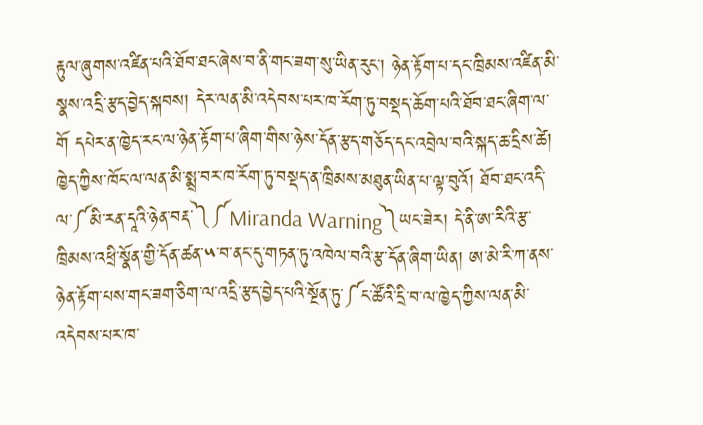རྟུལ་ཞུགས་འཛིན་པའི་ཐོབ་ཐང་ཞེས་བ་ནི་གང་ཟག་སུ་ཡིན་རུང་། ཉེན་རྟོག་པ་དང་ཁྲིམས་འཛིན་མི་སྣས་འདྲི་རྩད་བྱེད་སྐབས། དེར་ལན་མི་འདེབས་པར་ཁ་རོག་ཏུ་བསྡད་ཆོག་པའི་ཐོབ་ཐང་ཞིག་ལ་གོ དཔེར་ན་ཁྱེད་རང་ལ་ཉེན་རྟོག་པ་ཞིག་གིས་ཉེས་དོན་རྩད་གཅོད་དང་འབྲེལ་བའི་སྐད་ཆ་དྲིས་ཚེ། ཁྱེད་ཀྱིས་ཁོང་ལ་ལན་མི་སྨྲ་བར་ཁ་རོག་ཏུ་བསྡད་ན་ཁྲིམས་མཐུན་ཡིན་པ་ལྟ་བུའོ། ཐོབ་ཐང་འདི་ལ་༼མི་རན་དཱའི་ཉེན་བརྡ་༽༼Miranda Warning༽ཡང་ཟེར། དེ་ནི་ཨ་རིའི་རྩ་ཁྲིམས་འཕྲི་སྣོན་གྱི་དོན་ཚན་༥་བ་ནང་དུ་གཏན་ཏུ་འཁེལ་བའི་རྩ་དོན་ཞིག་ཡིན། ཨ་མེ་རི་ཀ་ནས་ཉེན་རྟོག་པས་གང་ཟག་ཅིག་ལ་འདྲི་རྩད་བྱེད་པའི་སྔོན་ཏུ་༼ང་ཚོའི་དྲི་བ་ལ་ཁྱེད་ཀྱིས་ལན་མི་འདེབས་པར་ཁ་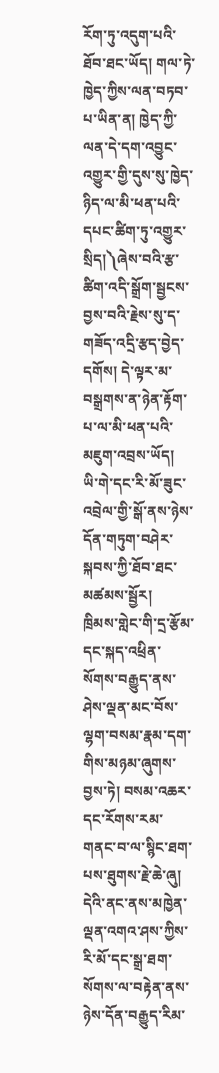རོག་ཏུ་འདུག་པའི་ཐོབ་ཐང་ཡོད། གལ་ཏེ་ཁྱེད་ཀྱིས་ལན་བཏབ་པ་ཡིན་ན། ཁྱེད་ཀྱི་ལན་དེ་དག་འབྱུང་འགྱུར་གྱི་དུས་སུ་ཁྱེད་ཉིད་ལ་མི་ཕན་པའི་དཔང་ཚིག་ཏུ་འགྱུར་སྲིད།༽ཞེས་བའི་རྩ་ཚིག་འདི་སྒྲོག་སྦྱངས་བྱས་བའི་རྗེས་སུ་ད་གཟོད་འདྲི་རྩད་བྱེད་དགོས། དེ་ལྟར་མ་བསྒྲགས་ན་ཉེན་རྟོག་པ་ལ་མི་ཕན་པའི་མཇུག་འབྲས་ཡོད།
ཡི་གེ་དང་རི་མོ་ཟུང་འབྲེལ་གྱི་སྒོ་ནས་ཉེས་དོན་གཏུག་བཤེར་སྐབས་ཀྱི་ཐོབ་ཐང་མཚམས་སྦྱོར།
ཁྲིམས་གླེང་གི་དྲ་རྩོམ་དང་སྐད་འཕྲིན་སོགས་བརྒྱུད་ནས་ཤེས་ལྡན་མང་བོས་ལྷག་བསམ་རྣམ་དག་གིས་མཉམ་ཞུགས་བྱས་ཏེ། བསམ་འཆར་དང་རོགས་རམ་གནང་བ་ལ་སྙིང་ཐག་པས་ཐུགས་རྗེ་ཆེ་ཞུ། དེའི་ནང་ནས་མཁྱེན་ལྡན་འགའ་ཤས་ཀྱིས་རི་མོ་དང་སྒྲ་ཐག་སོགས་ལ་བརྟེན་ནས་ཉེས་དོན་བརྒྱུད་རིམ་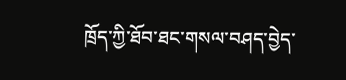ཁྲོད་ཀྱི་ཐོབ་ཐང་གསལ་བཤད་བྱེད་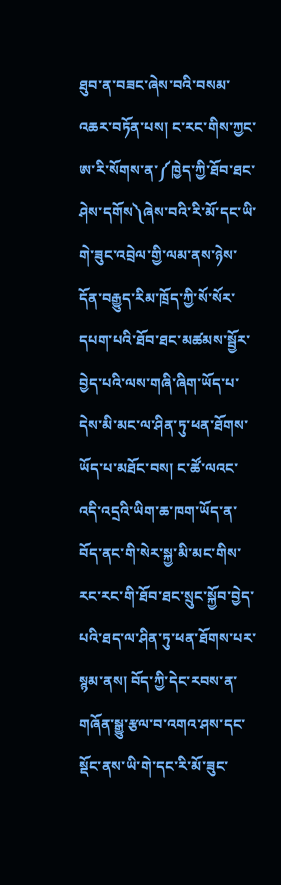ཐུབ་ན་བཟང་ཞེས་བའི་བསམ་འཆར་བཏོན་པས། ང་རང་གིས་ཀྱང་ཨ་རི་སོགས་ན་༼ཁྱེད་ཀྱི་ཐོབ་ཐང་ཤེས་དགོས༽ཞེས་བའི་རི་མོ་དང་ཡི་གེ་ཟུང་འབྲེལ་གྱི་ལམ་ནས་ཉེས་དོན་བརྒྱུད་རིམ་ཁྲོད་ཀྱི་སོ་སོར་དཔག་པའི་ཐོབ་ཐང་མཚམས་སྦྱོར་བྱེད་པའི་ལས་གཞི་ཞིག་ཡོད་པ་དེས་མི་མང་ལ་ཤིན་ཏུ་ཕན་ཐོགས་ཡོད་པ་མཐོང་བས། ང་ཚོ་ལའང་འདི་འདྲའི་ཡིག་ཆ་ཁག་ཡོད་ན་བོད་ནང་གི་སེར་སྐྱ་མི་མང་གིས་རང་རང་གི་ཐོབ་ཐང་སྲུང་སྐྱོབ་བྱེད་པའི་ཐད་ལ་ཤིན་ཏུ་ཕན་ཐོགས་པར་སྙམ་ནས། བོད་ཀྱི་དེང་རབས་ན་གཞོན་སྒྱུ་རྩལ་བ་འགའ་ཤས་དང་སྡོང་ནས་ཡི་གེ་དང་རི་མོ་ཟུང་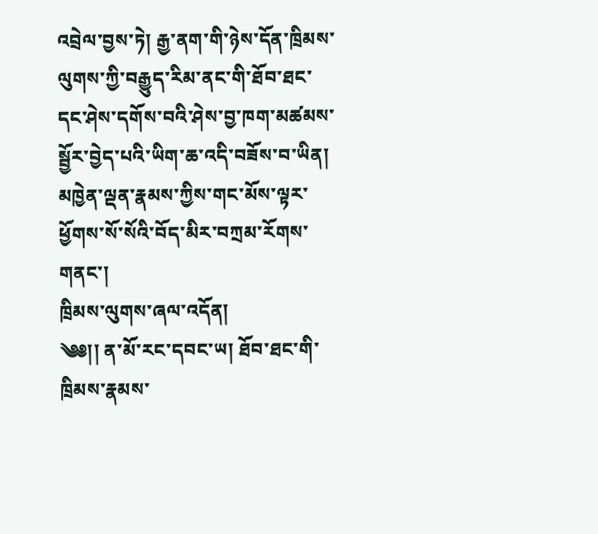འབྲེལ་བྱས་ཏེ། རྒྱ་ནག་གི་ཉེས་དོན་ཁྲིམས་ལུགས་ཀྱི་བརྒྱུད་རིམ་ནང་གི་ཐོབ་ཐང་དང་ཤེས་དགོས་བའི་ཤེས་བྱ་ཁག་མཚམས་སྦྱོར་བྱེད་པའི་ཡིག་ཆ་འདི་བཟོས་བ་ཡིན། མཁྱེན་ལྡན་རྣམས་ཀྱིས་གང་མོས་ལྟར་ཕྱོགས་སོ་སོའི་བོད་མིར་བཀྲམ་རོགས་གནང་།
ཁྲིམས་ལུགས་ཞལ་འདོན།
༄༅།། ན་མོ་རང་དབང་ཡ། ཐོབ་ཐང་གི་ཁྲིམས་རྣམས་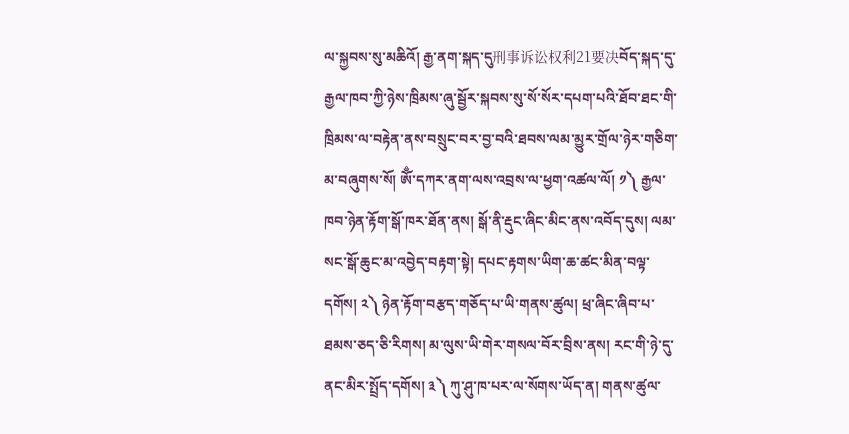ལ་སྐྱབས་སུ་མཆིའོ། རྒྱ་ནག་སྐད་དུ刑事诉讼权利21要决བོད་སྐད་དུ་རྒྱལ་ཁབ་ཀྱི་ཉེས་ཁྲིམས་ཞུ་སྦྱོར་སྐབས་སུ་སོ་སོར་དཔག་པའི་ཐོབ་ཐང་གི་ཁྲིམས་ལ་བརྟེན་ནས་བསྲུང་བར་བྱ་བའི་ཐབས་ལམ་མྱུར་གྲོལ་ཉེར་གཅིག་མ་བཞུགས་སོ། ཨོྃ་དཀར་ནག་ལས་འབྲས་ལ་ཕྱག་འཚལ་ལོ། ༡༽ རྒྱལ་ཁབ་ཉེན་རྟོག་སྒོ་ཁར་ཐོན་ནས། སྒོ་ནི་རྡུང་ཞིང་མིང་ནས་འབོད་དུས། ལམ་སང་སྒོ་ཆུང་མ་འབྱེད་བརྟག་སྟེ། དཔང་རྟགས་ཡིག་ཆ་ཚང་མིན་བལྟ་དགོས། ༢༽ ཉེན་རྟོག་བརྩད་གཅོད་པ་ཡི་གནས་ཚུལ། ཕྲ་ཞིང་ཞིབ་པ་ཐམས་ཅད་ཅི་རིགས། མ་ལུས་ཡི་གེར་གསལ་བོར་བྲིས་ནས། རང་གི་ཉེ་དུ་ནང་མིར་སྤྲོད་དགོས། ༣༽ ཀུ་ཤུ་ཁ་པར་ལ་སོགས་ཡོད་ན། གནས་ཚུལ་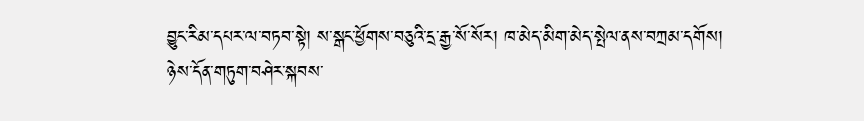བྱུང་རིམ་དཔར་ལ་བཏབ་སྟེ། ས་སྒང་ཕྱོགས་བཅུའི་དྲ་རྒྱ་སོ་སོར། ཁ་མེད་མིག་མེད་སྤེལ་ནས་བཀྲམ་དགོས།
ཉེས་དོན་གཏུག་བཤེར་སྐབས་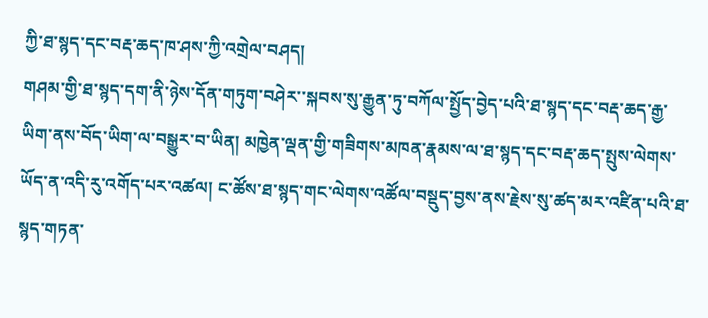ཀྱི་ཐ་སྙད་དང་བརྡ་ཆད་ཁ་ཤས་ཀྱི་འགྲེལ་བཤད།
གཤམ་གྱི་ཐ་སྙད་དག་ནི་ཉེས་དོན་གཏུག་བཤེར་་སྐབས་སུ་རྒྱུན་ཏུ་བཀོལ་སྤྱོད་བྱེད་པའི་ཐ་སྙད་དང་བརྡ་ཆད་རྒྱ་ཡིག་ནས་བོད་ཡིག་ལ་བསྒྱུར་བ་ཡིན། མཁྱེན་ལྡན་གྱི་གཟིགས་མཁན་རྣམས་ལ་ཐ་སྙད་དང་བརྡ་ཆད་སྤུས་ལེགས་ཡོད་ན་འདི་རུ་འགོད་པར་འཚལ། ང་ཚོས་ཐ་སྙད་གང་ལེགས་འཚོལ་བསྡུད་བྱས་ནས་རྗེས་སུ་ཚད་མར་འཛིན་པའི་ཐ་སྙད་གཏན་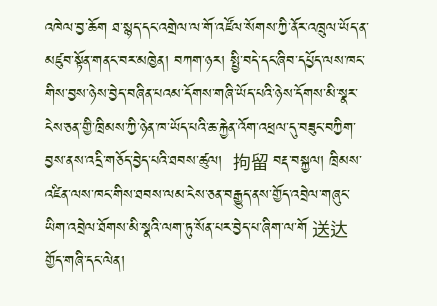འཁེལ་བྱ་ཆོག ཐ་སྙད་དང་འགྲེལ་ལ་གོ་འཛོལ་སོགས་ཀྱི་ནོར་འཁྲུལ་ཡོད་ན་མཛུབ་སྟོན་གནང་བར་མཁྱེན། བཀག་ཉར། སྤྱི་བདེ་དང་ཞིབ་དཔྱོད་ལས་ཁང་གིས་བྱས་ཉེས་བྱེད་བཞིན་པའམ་དོགས་གཞི་ཡོད་པའི་ཉེས་དོགས་མི་སྣར་ངེས་ཅན་གྱི་ཁྲིམས་ཀྱི་ཉེན་ཁ་ཡོད་པའི་ཆ་རྐྱེན་འོག་འཕྲལ་དུ་བཟུང་བཀྱིག་བྱས་ནས་འདྲི་གཅོད་བྱེད་པའི་ཐབས་ཚུལ།  拘留 བརྡ་བསྐྱལ། ཁྲིམས་འཛིན་ལས་ཁང་གིས་ཐབས་ལམ་ངེས་ཅན་བརྒྱུད་ནས་གྱོད་འབྲེལ་གཞུང་ཡིག་འབྲེལ་ཐོགས་མི་སྣའི་ལག་ཏུ་སོན་པར་བྱེད་པ་ཞིག་ལ་གོ 送达 གྱོད་གཞི་དང་ལེན།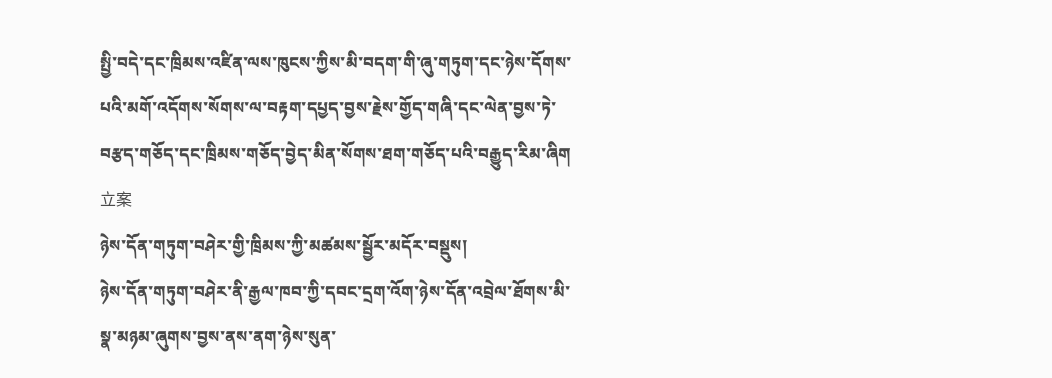སྤྱི་བདེ་དང་ཁྲིམས་འཛིན་ལས་ཁུངས་ཀྱིས་མི་བདག་གི་ཞུ་གཏུག་དང་ཉེས་དོགས་པའི་མགོ་འདོགས་སོགས་ལ་བརྟག་དཔྱད་བྱས་རྗེས་གྱོད་གཞི་དང་ལེན་བྱས་ཏེ་བརྩད་གཅོད་དང་ཁྲིམས་གཅོད་བྱེད་མིན་སོགས་ཐག་གཅོད་པའི་བརྒྱུད་རིམ་ཞིག 立案
ཉེས་དོན་གཏུག་བཤེར་གྱི་ཁྲིམས་ཀྱི་མཚམས་སྦྱོར་མདོར་བསྡུས།
ཉེས་དོན་གཏུག་བཤེར་ནི་རྒྱལ་ཁབ་ཀྱི་དབང་དྲག་འོག་ཉེས་དོན་འབྲེལ་ཐོགས་མི་སྣ་མཉམ་ཞུགས་བྱས་ནས་ནག་ཉེས་སུན་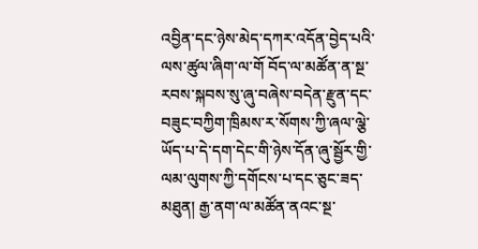འབྱིན་དང་ཉེས་མེད་དཀར་འདོན་བྱེད་པའི་ལས་ཚུལ་ཞིག་ལ་གོ བོད་ལ་མཚོན་ན་སྔ་རབས་སྐབས་སུ་ཞུ་བཞེས་བདེན་རྫུན་དང་བཟུང་བཀྱིག་ཁྲིམས་ར་སོགས་ཀྱི་ཞལ་ལྕེ་ཡོད་པ་དེ་དག་དེང་གི་ཉེས་དོན་ཞུ་སྦྱོར་གྱི་ལམ་ལུགས་ཀྱི་དགོངས་པ་དང་ཅུང་ཟད་མཐུན། རྒྱ་ནག་ལ་མཚོན་ནའང་སྔ་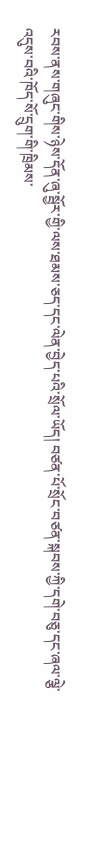རབས་ནས་གཞུང་གིས་ཉེས་དོན་ཞུ་སྦྱོར་གྱི་ལས་ཐམས་ཅད་དང་ལེན་བྱེད་པའི་སྲོལ་ཡོད། བཙན་པོ་སྲོང་བཙན་སྐབས་ཀྱི་དགེ་བཅུ་དང་ཞལ་ལྕེ་འདུས་བའི་ཁོད་སོ་དྲུག་གི་ཁྲིམས་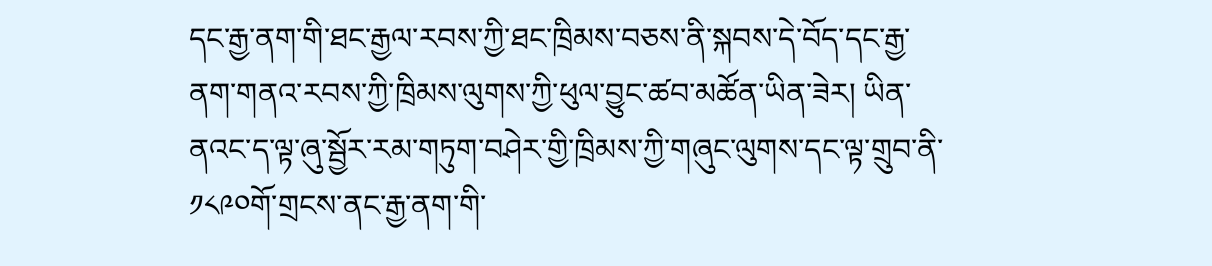དང་རྒྱ་ནག་གི་ཐང་རྒྱལ་རབས་ཀྱི་ཐང་ཁྲིམས་བཅས་ནི་སྐབས་དེ་བོད་དང་རྒྱ་ནག་གནའ་རབས་ཀྱི་ཁྲིམས་ལུགས་ཀྱི་ཕུལ་བྱུང་ཚབ་མཚོན་ཡིན་ཟེར། ཡིན་ནའང་ད་ལྟ་ཞུ་སྦྱོར་རམ་གཏུག་བཤེར་གྱི་ཁྲིམས་ཀྱི་གཞུང་ལུགས་དང་ལྟ་གྲུབ་ནི་༡༨༩༠གོ་གྲངས་ནང་རྒྱ་ནག་གི་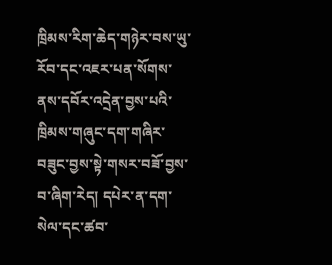ཁྲིམས་རིག་ཆེད་གཉེར་བས་ཡུ་རོབ་དང་འཇར་པན་སོགས་ནས་དབོར་འདྲེན་བྱས་པའི་ཁྲིམས་གཞུང་དག་གཞིར་བཟུང་བྱས་སྟེ་གསར་བཟོ་བྱས་བ་ཞིག་རེད། དཔེར་ན་དག་སེལ་དང་ཚབ་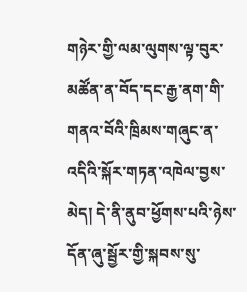གཉེར་གྱི་ལམ་ལུགས་ལྟ་བུར་མཚོན་ན་བོད་དང་རྒྱ་ནག་གི་གནའ་བོའི་ཁྲིམས་གཞུང་ན་འདིའི་སྐོར་གཏན་འཁེལ་བྱས་མེད། དེ་ནི་ནུབ་ཕྱོགས་པའི་ཉེས་དོན་ཞུ་སྦྱོར་གྱི་སྐབས་སུ་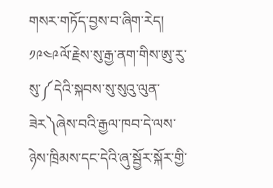གསར་གཏོད་བྱས་བ་ཞིག་རེད། ༡༩༤༩ལོ་རྗེས་སུ་རྒྱ་ནག་གིས་ཨུ་རུ་སུ་༼དེའི་སྐབས་སུ་སུའུ་ལུན་ཟེར༽ཞེས་བའི་རྒྱལ་ཁབ་དེ་ལས་ཉེས་ཁྲིམས་དང་དེའི་ཞུ་སྦྱོར་སྐོར་གྱི་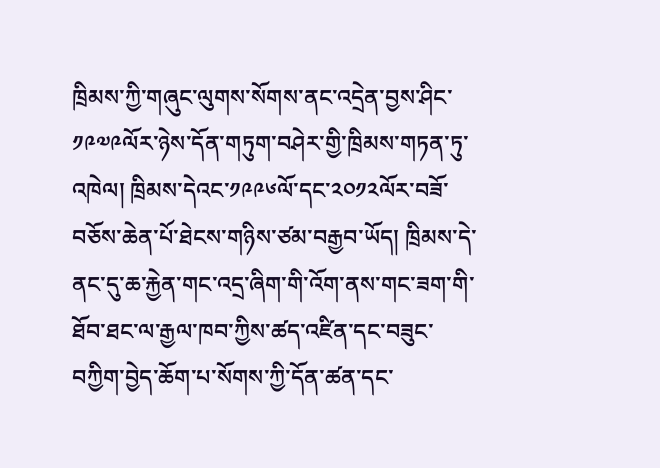ཁྲིམས་ཀྱི་གཞུང་ལུགས་སོགས་ནང་འདྲེན་བྱས་ཤིང་༡༩༧༩ལོར་ཉེས་དོན་གཏུག་བཤེར་གྱི་ཁྲིམས་གཏན་ཏུ་འཁེལ། ཁྲིམས་དེའང་༡༩༩༦ལོ་དང་༢༠༡༢ལོར་བཟོ་བཅོས་ཆེན་པོ་ཐེངས་གཉིས་ཙམ་བརྒྱབ་ཡོད། ཁྲིམས་དེ་ནང་དུ་ཆ་རྐྱེན་གང་འདྲ་ཞིག་གི་འོག་ནས་གང་ཟག་གི་ཐོབ་ཐང་ལ་རྒྱལ་ཁབ་ཀྱིས་ཚད་འཛིན་དང་བཟུང་བཀྱིག་བྱེད་ཆོག་པ་སོགས་ཀྱི་དོན་ཚན་དང་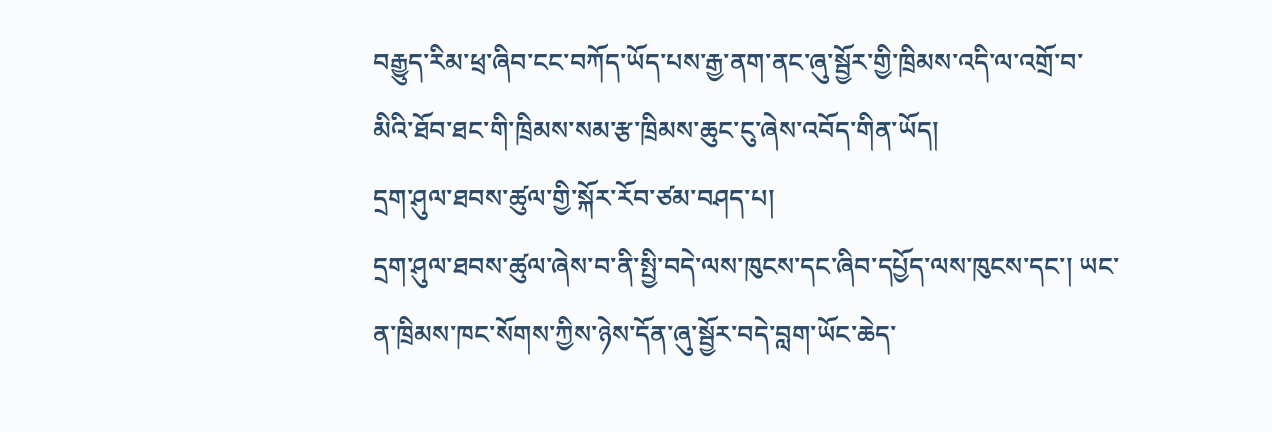བརྒྱུད་རིམ་ཕྲ་ཞིབ་ངང་བཀོད་ཡོད་པས་རྒྱ་ནག་ནང་ཞུ་སྦྱོར་གྱི་ཁྲིམས་འདི་ལ་འགྲོ་བ་མིའི་ཐོབ་ཐང་གི་ཁྲིམས་སམ་རྩ་ཁྲིམས་ཆུང་ངུ་ཞེས་འབོད་གིན་ཡོད།
དྲག་ཤུལ་ཐབས་ཚུལ་གྱི་སྐོར་རོབ་ཙམ་བཤད་པ།
དྲག་ཤུལ་ཐབས་ཚུལ་ཞེས་བ་ནི་སྤྱི་བདེ་ལས་ཁུངས་དང་ཞིབ་དཔྱོད་ལས་ཁུངས་དང་། ཡང་ན་ཁྲིམས་ཁང་སོགས་ཀྱིས་ཉེས་དོན་ཞུ་སྦྱོར་བདེ་བླག་ཡོང་ཆེད་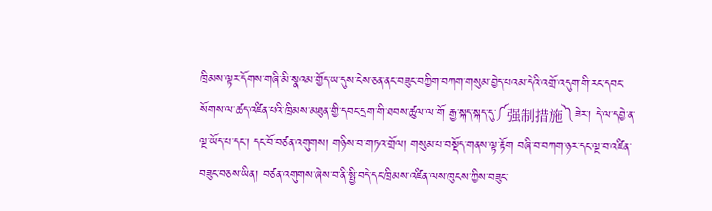ཁྲིམས་ལྟར་དོགས་གཞི་མི་སྣའམ་གྱོད་ཡ་དུས་ངེས་ཅན་ནང་བཟུང་བཀྱིག་བཀག་གསུམ་བྱེད་པའམ་དེའི་འགྲོ་འདུག་གི་རང་དབང་སོགས་ལ་ཚད་འཛིན་པའི་ཁྲིམས་མཐུན་གྱི་དབང་དྲག་གི་ཐབས་ཚུལ་ལ་གོ རྒྱ་སྐད་སྐད་དུ་༼强制措施༽ཟེར་། དེ་ལ་དབྱེ་ན་ལྔ་ཡོད་པ་དང་། དང་བོ་བཙན་འགུགས། གཉིས་བ་གཏའ་གྲོལ། གསུམ་པ་བསྡོད་གནས་ལྟ་རྟོག བཞི་བ་བཀག་ཉར་དང་ལྔ་བ་འཛིན་བཟུང་བཅས་ཡིན། བཙན་འགུགས་ཞེས་བ་ནི་སྤྱི་བདེ་དང་ཁྲིམས་འཛིན་ལས་ཁུངས་ཀྱིས་བཟུང་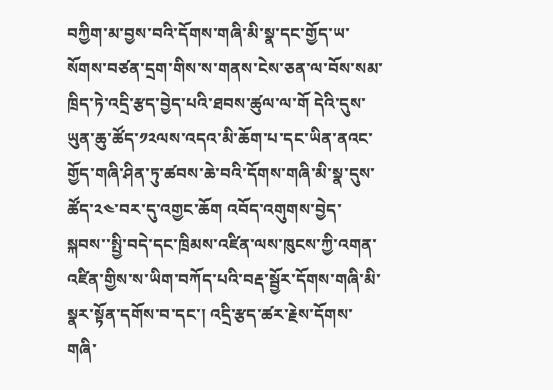བཀྱིག་མ་བྱས་བའི་དོགས་གཞི་མི་སྣ་དང་གྱོད་ཡ་སོགས་བཙན་དྲག་གིས་ས་གནས་ངེས་ཅན་ལ་བོས་སམ་ཁྲིད་ཏེ་འདྲི་རྩད་བྱེད་པའི་ཐབས་ཚུལ་ལ་གོ དེའི་དུས་ཡུན་ཆུ་ཚོད་༡༢ལས་འདའ་མི་ཆོག་པ་དང་ཡིན་ནའང་གྱོད་གཞི་ཤིན་ཏུ་ཚབས་ཆེ་བའི་དོགས་གཞི་མི་སྣ་དུས་ཚོད་༢༤་བར་དུ་འགྱང་ཆོག འབོད་འགུགས་བྱེད་སྐབས་་སྤྱི་བདེ་དང་ཁྲིམས་འཛིན་ལས་ཁུངས་ཀྱི་འགན་འཛིན་གྱིས་ས་ཡིག་བཀོད་པའི་བརྡ་སྦྱོར་དོགས་གཞི་མི་སྣར་སྟོན་དགོས་བ་དང་། འདྲི་རྩད་ཚར་རྗེས་དོགས་གཞི་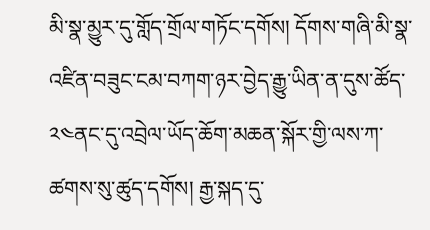མི་སྣ་མྱུར་དུ་གློད་གྲོལ་གཏོང་དགོས། དོགས་གཞི་མི་སྣ་འཛིན་བཟུང་ངམ་བཀག་ཉར་བྱེད་རྒྱུ་ཡིན་ན་དུས་ཚོད་༢༤ནང་དུ་འབྲེལ་ཡོད་ཆོག་མཆན་སྐོར་གྱི་ལས་ཀ་ཚགས་སུ་ཚུད་དགོས། རྒྱ་སྐད་དུ་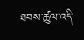ཐབས་ཚུལ་འདི་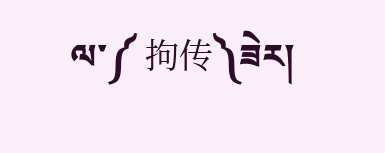ལ་༼ 拘传༽ཟེར།